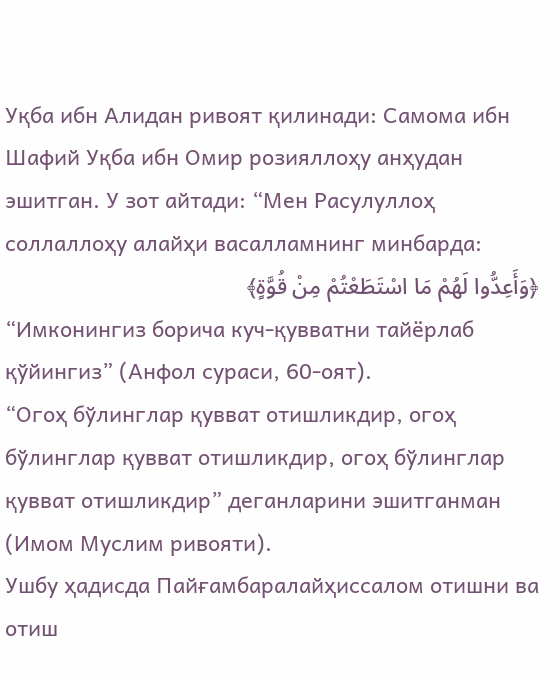Уқба ибн Алидан ривоят қилинади: Самома ибн Шафий Уқба ибн Омир розияллоҳу анҳудан эшитган. У зот айтади: “Мен Расулуллоҳ соллаллоҳу алайҳи васалламнинг минбарда:
﴿وَأَعِدُّوا لَهُمْ مَا اسْتَطَعْتُمْ مِنْ قُوَّةٍ﴾
“Имконингиз борича куч-қувватни тайёрлаб қўйингиз” (Анфол сураси, 60-оят).
“Огоҳ бўлинглар қувват отишликдир, огоҳ бўлинглар қувват отишликдир, огоҳ бўлинглар қувват отишликдир” деганларини эшитганман (Имом Муслим ривояти).
Ушбу ҳадисда Пайғамбаралайҳиссалом отишни ва отиш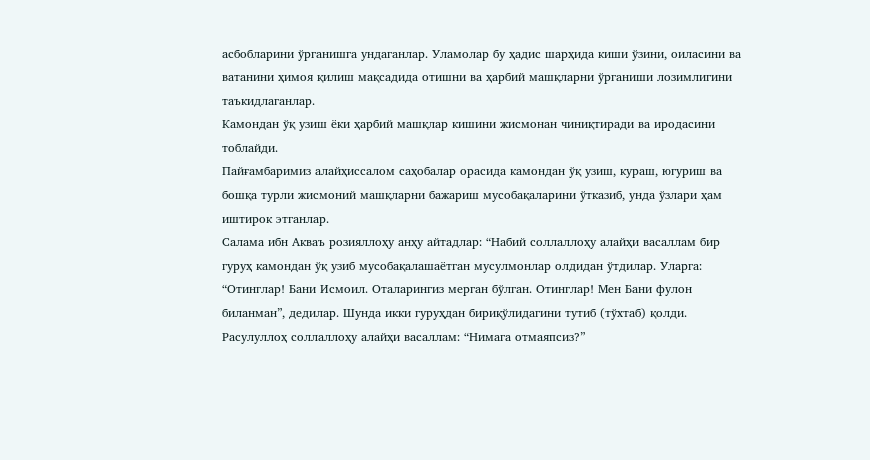асбобларини ўрганишга ундаганлар. Уламолар бу ҳадис шарҳида киши ўзини, оиласини ва ватанини ҳимоя қилиш мақсадида отишни ва ҳарбий машқларни ўрганиши лозимлигини таъкидлаганлар.
Камондан ўқ узиш ёки ҳарбий машқлар кишини жисмонан чиниқтиради ва иродасини тоблайди.
Пайғамбаримиз алайҳиссалом саҳобалар орасида камондан ўқ узиш, кураш, югуриш ва бошқа турли жисмоний машқларни бажариш мусобақаларини ўтказиб, унда ўзлари ҳам иштирок этганлар.
Салама ибн Акваъ розияллоҳу анҳу айтадлар: “Набий соллаллоҳу алайҳи васаллам бир гуруҳ камондан ўқ узиб мусобақалашаётган мусулмонлар олдидан ўтдилар. Уларга: “Отинглар! Бани Исмоил. Оталарингиз мерган бўлган. Отинглар! Мен Бани фулон биланман”, дедилар. Шунда икки гуруҳдан бириқўлидагини тутиб (тўхтаб) қолди. Расулуллоҳ соллаллоҳу алайҳи васаллам: “Нимага отмаяпсиз?”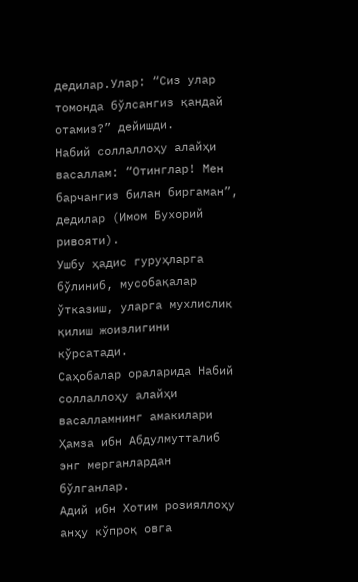дедилар.Улар: “Сиз улар томонда бўлсангиз қандай отамиз?” дейишди.
Набий соллаллоҳу алайҳи васаллам: “Отинглар! Мен барчангиз билан биргаман”, дедилар (Имом Бухорий ривояти).
Ушбу ҳадис гуруҳларга бўлиниб, мусобақалар ўтказиш, уларга мухлислик қилиш жоизлигини кўрсатади.
Саҳобалар ораларида Набий соллаллоҳу алайҳи васалламнинг амакилари Ҳамза ибн Абдулмутталиб энг мерганлардан бўлганлар.
Адий ибн Хотим розияллоҳу анҳу кўпроқ овга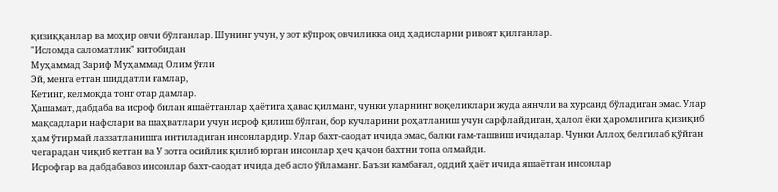қизиққанлар ва моҳир овчи бўлганлар. Шунинг учун, у зот кўпроқ овчиликка оид ҳадисларни ривоят қилганлар.
"Исломда саломатлик" китобидан
Муҳаммад Зариф Муҳаммад Олим ўғли
Эй, менга етган шиддатли ғамлар,
Кетинг, келмоқда тонг отар дамлар.
Ҳашамат, дабдаба ва исроф билан яшаётганлар ҳаётига ҳавас қилманг, чунки уларнинг воқеликлари жуда аянчли ва хурсанд бўладиган эмас. Улар мақсадлари нафслари ва шаҳватлари учун исроф қилиш бўлган, бор кучларини роҳатланиш учун сарфлайдиган, ҳалол ёки ҳаромлигига қизиқиб ҳам ўтирмай лаззатланишга интиладиган инсонлардир. Улар бахт-саодат ичида эмас, балки ғам-ташвиш ичидалар. Чунки Аллоҳ белгилаб қўйган чегарадан чиқиб кетган ва У зотга осийлик қилиб юрган инсонлар ҳеч қачон бахтни топа олмайди.
Исрофгар ва дабдабавоз инсонлар бахт-саодат ичида деб асло ўйламанг. Баъзи камбағал, оддий ҳаёт ичида яшаётган инсонлар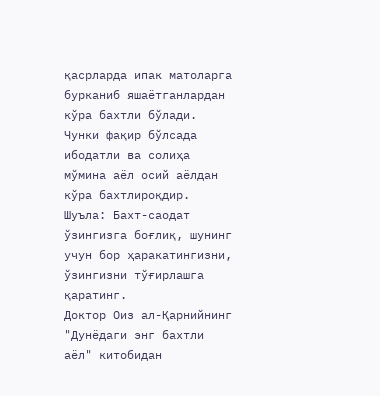қасрларда ипак матоларга бурканиб яшаётганлардан кўра бахтли бўлади. Чунки фақир бўлсада ибодатли ва солиҳа мўмина аёл осий аёлдан кўра бахтлироқдир.
Шуъла: Бахт-саодат ўзингизга боғлиқ, шунинг учун бор ҳаракатингизни, ўзингизни тўғирлашга қаратинг.
Доктор Оиз ал-Қарнийнинг
"Дунёдаги энг бахтли аёл" китобидан